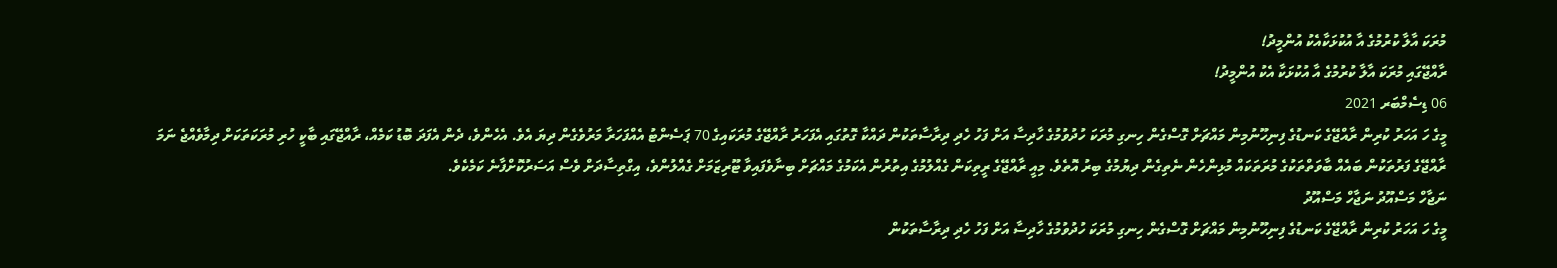މުރަކަ އާލާ ކުރުމުގެ އާ އުކުޅަކާއެކު އުންމީދު!
ރާއްޖޭގައި މުރަކަ އާލާ ކުރުމުގެ އާ އުކުޅަކާ އެކު އުންމީދު!
06 ޑިސެމްބަރ 2021
މީގެ ހަ އަހަރު ކުރިން ރާއްޖޭގެ ކަނޑުގެ ފިނިހޫނުމިން މައްޗަށް ގޮސްގެން ހިނގި މުރަކަ ހުދުވުމުގެ ހާދިސާ އަށް ފަހު ހެދި ދިރާސާތަކުން ދައްކާ ގޮތުގައި އެފަހަރު ރާއްޖޭގެ މުރަކައިގެ 70 ޕަސެންޓު އެއްފަހަރާ މަރުވެގެން ދިޔަ އެވެ. އެހެންވެ، ދެން އެފަދަ ބޮޑު ކަމެއް، ރާއްޖޭގައި ބާކީ ހުރި މުރަކަތަކަށް ދިމާވެއްޖެ ނަމަ ރާއްޖޭގެ ފަރުތަކުން ބައެއް ބާވަތްތަކުގެ މުރަތަކައް މުޅިންހެން ނެތިގެން ދިޔުމުގެ ބިރު އޮތެވެ. މިއީ ރާއްޖޭގެ ރީތިކަން ގެއްލުމުގެ އިތުރުން އެކަމުގެ މައްޗަށް ބިނާވެފައިވާ ޓޫރިޒަމަށް ގެއްލުންވެ، އިގްތިސާދަށް ވެސް އަސަރުކޮށްފާނެ ކަމެކެވެ.
ނަޖާހް މަސްއޫދު ނަޖާހް މަސްއޫދު
މީގެ ހަ އަހަރު ކުރިން ރާއްޖޭގެ ކަނޑުގެ ފިނިހޫނުމިން މައްޗަށް ގޮސްގެން ހިނގި މުރަކަ ހުދުވުމުގެ ހާދިސާ އަށް ފަހު ހެދި ދިރާސާތަކުން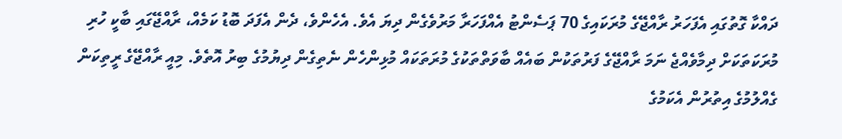ދައްކާ ގޮތުގައި އެފަހަރު ރާއްޖޭގެ މުރަކައިގެ 70 ޕަސެންޓު އެއްފަހަރާ މަރުވެގެން ދިޔަ އެވެ. އެހެންވެ، ދެން އެފަދަ ބޮޑު ކަމެއް، ރާއްޖޭގައި ބާކީ ހުރި މުރަކަތަކަށް ދިމާވެއްޖެ ނަމަ ރާއްޖޭގެ ފަރުތަކުން ބައެއް ބާވަތްތަކުގެ މުރަތަކައް މުޅިންހެން ނެތިގެން ދިޔުމުގެ ބިރު އޮތެވެ. މިއީ ރާއްޖޭގެ ރީތިކަން ގެއްލުމުގެ އިތުރުން އެކަމުގެ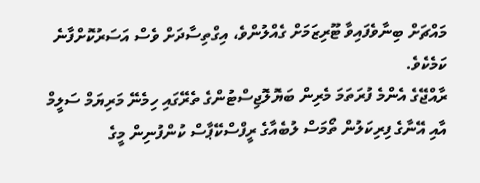މައްޗަށް ބިނާވެފައިވާ ޓޫރިޒަމަށް ގެއްލުންވެ، އިގްތިސާދަށް ވެސް އަސަރުކޮށްފާނެ ކަމެކެވެ.
ރާއްޖޭގެ އެންމެ ފުރަތަމަ މެރިން ބަޔޮލޮޖިސްޓުންގެ ތެރޭގައި ހިމެނޭ މަރިޔަމް ސަލީމް އާއި އޭނާގެ ފިރިކަލުން ތޯމަސް ލުބެއާގެ ރީފްސްކޭޕާސް ކުންފުނިން މީގެ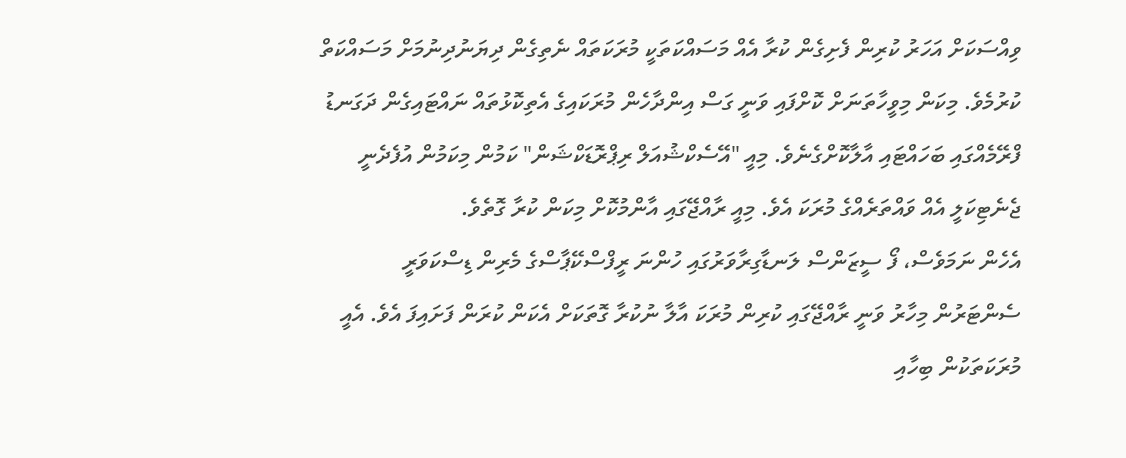ވިއްސަކަށް އަހަރު ކުރިން ފެށިގެން ކުރާ އެއް މަސައްކަތަކީ މުރަކަތައް ނެތިގެން ދިޔަނުދިނުމަށް މަސައްކަތް ކުރުމެވެ. މިކަން މިވީހާތަނަށް ކޮށްފައި ވަނީ ގަސް އިންދާހެން މުރަކައިގެ އެތިކޮޅުތައް ނައްޓައިގެން ދަގަނޑު ފްރޭމެއްގައި ބަހައްޓައި އާލާކޮށްގެނެވެ. މިއީ "އޭސެކްޝުއަލް ރިޕްރޮޑަކްޝަން" ކަމުން މިކަމުން އުފެދެނީ ޖެނެޓިކަލީ އެއް ވައްތަރެއްގެ މުރަކަ އެވެ. މިއީ ރާއްޖޭގައި އާންމުކޮށް މިކަން ކުރާ ގޮތެވެ.
އެހެން ނަމަވެސް، ފޯ ސީޒަންސް ލަނޑާގިރާވަރުގައި ހުންނަ ރީފްސްކޭޕާސްގެ މެރިން ޑިސްކަވަރީ ސެންޓަރުން މިހާރު ވަނީ ރާއްޖޭގައި ކުރިން މުރަކަ އާލާ ނުކުރާ ގޮތަކަށް އެކަން ކުރަން ފަށައިފަ އެވެ. އެއީ މުރަކަތަކުން ބިހާއި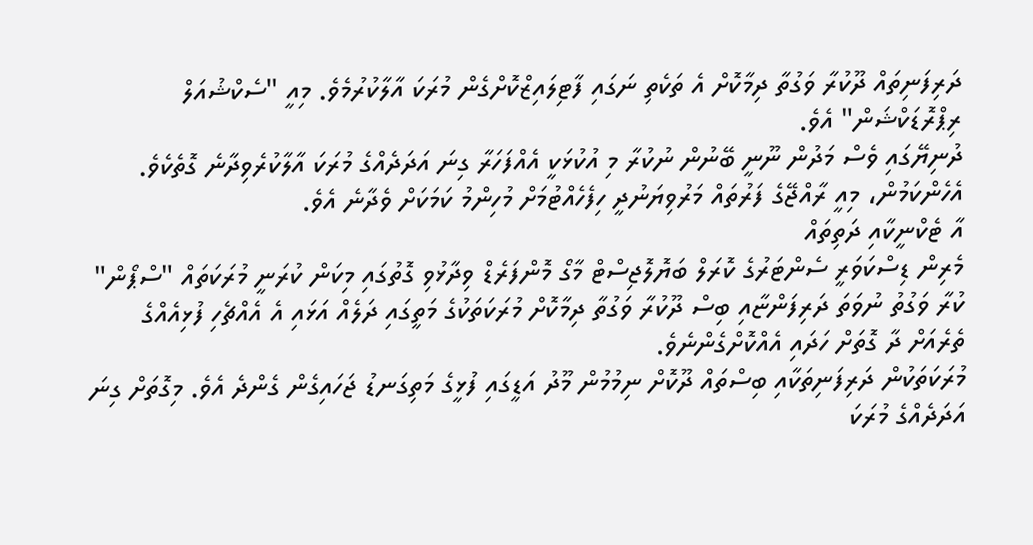ދަރިފަނިތައް ދޫކުރާ ވަގުތާ ދިމާކޮށް އެ ތަކެތި ނަގައި ފާޓިލައިޒްކޮށްގެން މުރަކަ އާލާކުރުމެވެ. މިއީ "ސެކްޝުއަލް ރިޕްރޮޑަކްޝަން" އެވެ.
ދުނިޔޭގައި ވެސް މަދުން ނޫނީ ބޭނުން ނުކުރާ މި އުކުޅަކީ އެއްފަހަރާ ގިނަ އަދަދެއްގެ މުރަކަ އާލާކުރެވިދާނެ ގޮތެކެވެ. އެހެންކަމުން، މިއީ ރާއްޖޭގެ ފަރުތައް މަރުވިޔަނުދީ ހިފެހެއްޓުމަށް މުހިންމު ކަމަކަށް ވެދާނެ އެވެ.
އާ ޓެކްނީކާއި ދަތިތައް
މެރިން ޑިސްކަވަރީ ސެންޓަރުގެ ކޮރަލް ބަޔޮލޮޖިސްޓް މާގޯ މޮންފަރެޑް ވިދާޅުވި ގޮތުގައި މިކަން ކުރަނީ މުރަކަތައް "ސްޕޯން" ކުރާ ވަގުތު ނުވަތަ ދަރިފަންޏާއި ބިސް ދޫކުރާ ވަގުތާ ދިމާކޮށް މުރަކަތަކުގެ މަތީގައި ދަލެއް އަޅައި އެ އެއްޗެހި ފުޅިއެއްގެ ތެރެއަށް ދާ ގޮތަށް ހަދައި އެއްކޮށްގެންނެވެ.
މުރަކަތަކުން ދަރިފަނިތަކާއި ބިސްތައް ދޫކޮށް ނިމުމުން މޫދު އަޑީގައި ފުޅީގެ މަތިގަނޑު ޖަހައިގެން ގެންދެ އެވެ. މިގޮތަށް ގިނަ އަދަދެއްގެ މުރަކަ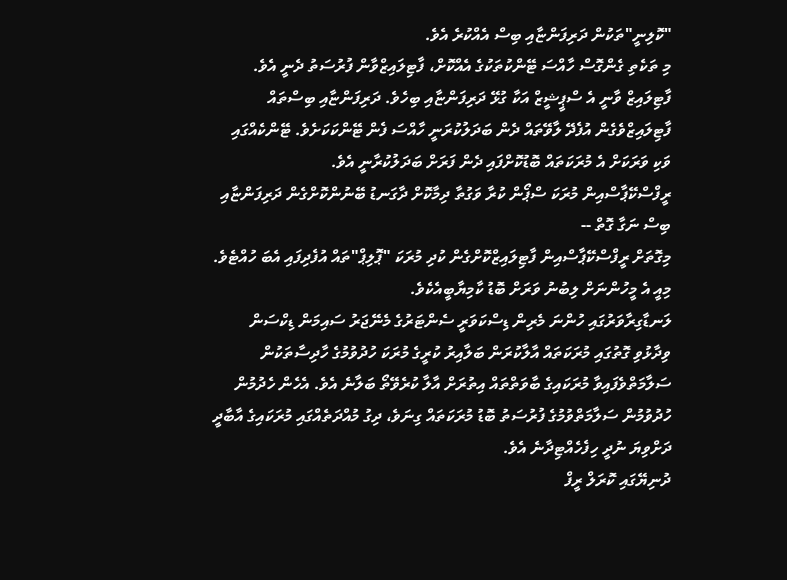"ކޮލިނީ"ތަކުން ދަރިފަންޏާއި ބިސް އެއްކުރެ އެވެ.
މި ތަކެތި ގެންގޮސް ހާއްސަ ޓޭންކުތަކުގެ އެއްކޮށް، ފާޓިލައިޒްވާން ފުރުސަތު ދެނީ އެވެ. ފާޓިލައިޒް ވާނީ އެ ސްޕީޝީޒް އަކާ ގުޅޭ ދަރިފަންޏާއި ބިހެވެ. ދަރިފަންޏާއި ބިސްތައް ފާޓިލައިޒްވެގެން އުފެދޭ ލާވޭތައް ދެން ބަދަލުކުރަނީ ހާއްސަ ފެން ޓޭންކަކަށެވެ. ޓޭންކެއްގައި ވަކި ވަރަކަށް އެ މުރަކަތައް ބޮޑުކޮށްފައި ދެން ފަރަށް ބަދަލުކުރާނީ އެވެ.
ރީފްސްކޭޕާސްއިން މުރަކަ ސްޕޯން ކުރާ ވަގުތާ ދިމާކޮށް ދާގަނޑު ބޭނުންކޮށްގެން ދަރިފަންޏާއި ބިސް ނަގާ ގޮތް --
މިގޮތަށް ރީފްސްކޭޕާސްއިން ފާޓިލައިޒްކޮށްގެން ކުދި މުރަކަ "ޕޮލިޕް"ތައް އުފެދިފައި އެބަ ހުއްޓެވެ. މިއީ އެ މީހުންނަށް ލިބުނު ވަރަށް ބޮޑު ކާމިޔާބީއެކެވެ.
ލަނޑާގިރާވަރުގައި ހުންނަ މެރިން ޑިސްކަވަރީ ސެންޓަރުގެ މެނޭޖަރު ސައިމަން ޑިކްސަން ވިދާޅުވި ގޮތުގައި މުރަކަތައް އާލާކުރަން ބަލާއިރު ކުރީގެ މުރަކަ ހުދުވުމުގެ ހާދިސާތަކުން ސަލާމަތްވެފައިވާ މުރަކައިގެ ބާވަތްތައް އިތުރަށް އާލާ ކުރެވޭތޯ ބަލާނެ އެވެ. އެހެން ހެދުމުން ހުދުވުމުން ސަލާމަތްވުމުގެ ފުރުސަތު ބޮޑު މުރަކަތައް ގިނަވެ، ދިގު މުއްދަތެއްގައި މުރަކައިގެ އާބާދީ ދަށްވިޔަ ނުދީ ހިފެހެއްޓިދާނެ އެވެ.
ދުނިޔޭގައި ކޮރަލް ރީފް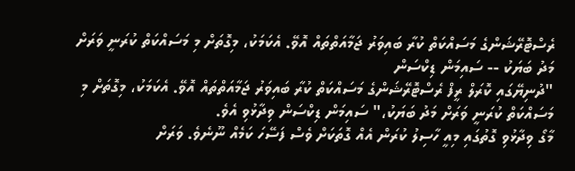ރެސްޓޮރޭޝަންގެ މަސައްކަތް ކުރާ ބައިވަރު ޖަމާއަތްތައް އޮވޭ. އެކަމަކު، މިގޮތަށް މި މަސައްކަތް ކުރަނީ ވަރަށް މަދު ބަޔަކު -- ސައިމަން ޑިކްސަން
"ދުނިޔޭގައި ކޮރަލް ރީފް ރެސްޓޮރޭޝަންގެ މަސައްކަތް ކުރާ ބައިވަރު ޖަމާއަތްތައް އޮވޭ. އެކަމަކު، މިގޮތަށް މި މަސައްކަތް ކުރަނީ ވަރަށް މަދު ބަޔަކު،" ސައިމަން ޑިކްސަން ވިދާޅުވި އެވެ.
މާގޯ ވިދާޅުވި ގޮތުގައި މިއީ ހާސިލު ކުރަން އެއް ގޮތަކަށް ވެސް ފަސޭހަ ކަމެއް ނޫނެވެ. ވަރަށް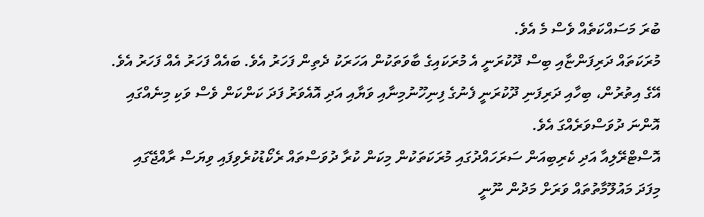ބުރަ މަސައްކަތެއް ވެސް މެ އެވެ.
މުރަކަތައް ދަރިފަންޏާއި ބިސް ދޫކުރަނީ އެ މުރަކައިގެ ބާވަތަކުން އަހަރަކު ދެތިން ފަހަރު އެވެ. ބައެއް ފަހަރު އެއް ފަހަރު އެވެ. އޭގެ އިތުރުން، ބިހާއި ދަރިފަނި ދޫކުރަނީ ފެނުގެ ފިނިހޫނުމިނާއި ވަޔާއި އަދި އޮއެވަރު ފަދަ ކަންކަން ވެސް ވަކި މިނެއްގައި އޮންނަ ދުވަސްވަރެއްގަ އެވެ.
އޮސްޓްރޭލިއާ އަދި ކެރިބިއަން ސަރަހައްދުގައި މުރަކަތަކުން މިކަން ކުރާ ދުވަސްތައް ރެކޯޑުކުރެވިފައި ވިޔަސް ރާއްޖޭގައި މިފަދަ މައުލޫމާތުތައް ވަރަށް މަދުން ނޫނީ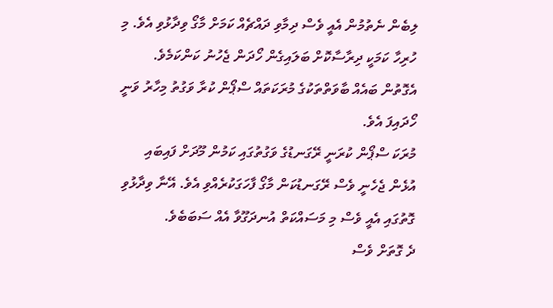ލިބެން ނެތުމުން އެއީ ވެސް ދިމާވި ދައްޗެއް ކަމަށް މާގޯ ވިދާޅުވި އެވެ. މި ހުރިހާ ކަމަކީ ދިރާސާކޮށް ބަލައިގެން ހޯދަން ޖެހުނު ކަންކަމެވެ. އެގޮތުން ބައެއް ބާވަތްތަކުގެ މުރަކަތައް ސްޕޯން ކުރާ ވަގުތު މިހާރު ވަނީ ހޯދައިފަ އެވެ.
މުރަކަ ސްޕޯން ކުރަނީ ރޭގަނޑުގެ ވަގުތުގައި ކަމުން މޫދަށް ފައިބައި އުޅެން ޖެހެނީ ވެސް ރޭގަނޑުކަން މާގޯ ފާހަގަކުރެއްވި އެވެ. އޭނާ ވިދާޅުވި ގޮތުގައި އެއީ ވެސް މި މަސައްކަތް އުނދަގޫވާ އެއް ސަބަބެވެ.
ދެ ގޮތަށް ވެސް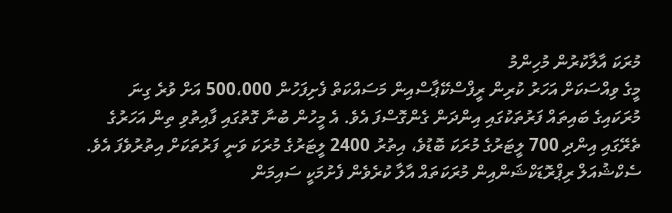މުރަކަ އާލާކުރުން މުހިންމު
މީގެ ވިއްސަކަށް އަހަރު ކުރިން ރީފްސްކޭޕާސްއިން މަސައްކަތް ފެށިފަހުން 500،000 އަށް ވުރެ ގިނަ މުރަކައިގެ ބައިތައް ފަރުތަކުގައި އިންދަން ގެންގޮސްފަ އެވެ. އެ މީހުން ބުނާ ގޮތުގައި ފާއިތުވި ތިން އަހަރުގެ ތެރޭގައި އިންދި 700 ލީޓަރުގެ މުރަކަ ބޮޑުވެ، އިތުރު 2400 ލީޓަރުގެ މުރަކަ ވަނީ ފަރުތަކަށް އިތުރުވެފަ އެވެ.
ސެކްޝުއަލް ރިޕްރޮޑަކްޝަންއިން މުރަކަތައް އާލާ ކުރެވެން ފެށުމަކީ ސައިމަން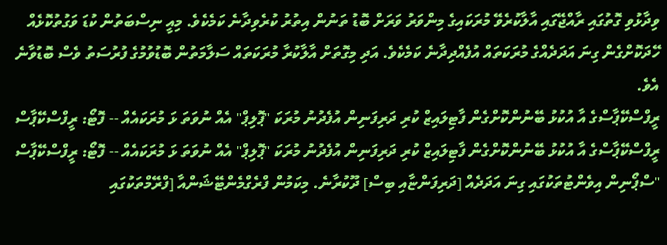ވިދާޅުވި ގޮތުގައި ރާއްޖޭގައި އާލާކުރެވޭ މުރަކައިގެ މިންވަރު ވަރަށް ބޮޑު ތަނުން އިތުރު ކުރެވިދާނެ ކަމެކެވެ. މިއީ ނިސްބަތުން ކުޑަ ވަގުތުކޮޅެއް ހޭދަކޮށްގެން ގިނަ އަދަދެއްގެ މުރަކަތައް އުފެއްދިދާނެ ކަމެކެވެ. އަދި މިގޮތަށް އާލާކުރާ މުރަކަތައް ސަލާމަތުން ބޮޑުވުމުގެ ފުރުސަތު ވެސް ބޮޑުވާނެ އެވެ.
ރީފްސްކޭޕާސްގެ އާ އުކުޅު ބޭނުންކޮށްގެން ފާޓިލައިޒް ކުރި ދަރިފަނިން އުފެދުނު މުރަކަ "ޕޮލިޕް" އެއް ނުވަތަ ޅަ މުރަކައެއް -- ފޮޓޯ: ރީފްސްކޭޕާސް
ރީފްސްކޭޕާސްގެ އާ އުކުޅު ބޭނުންކޮށްގެން ފާޓިލައިޒް ކުރި ދަރިފަނިން އުފެދުނު މުރަކަ "ޕޮލިޕް" އެއް ނުވަތަ ޅަ މުރަކައެއް -- ފޮޓޯ: ރީފްސްކޭޕާސް
"ސްޕޯނިން އިވެންޓުތަކުގައި ގިނަ އަދަދެއް [ދަރިފަންޏާއި ބިސް] ދޫކުރާނެ. މިކަމުން ފްރެގްމެންޓޭޝަންއާ [ފްރޭމްތަކުގައި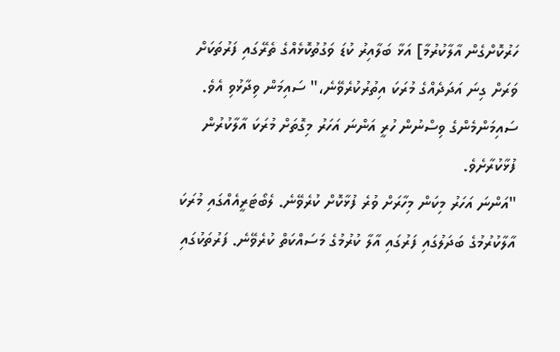ހަރުކޮށްގެން އާލާކުރުމާ] އަޅާ ބަލާއިރު ކުޑަ ވަގުތުކޮޅެއްގެ ތެރޭގައި ފަރުތަކަށް ވަރަށް ގިނަ އަދަދެއްގެ މުރަކަ އިތުރުކުރެވޭނެ،" ސައިމަން ވިދާޅުވި އެވެ.
ސައިމަންމެންގެ ވިސްނުން ހުރީ އަންނަ އަހަރު މިގޮތަށް މުރަކަ އާލާކުރުން ފުޅާކުރާށެވެ.
"އަންނަ އަހަރު މިކަން މިހާރަށް ވުރެ ފުޅާކޮށް ކުރެވޭނެ. ލެބޯޓަރީއެއްގައި މުރަކަ އާލާކުރުމުގެ ބަދަލުގައި ފަރުގައި އާލާ ކުރުމުގެ މަސައްކަތް ކުރެވޭނެ. ފަރުތަކުގައި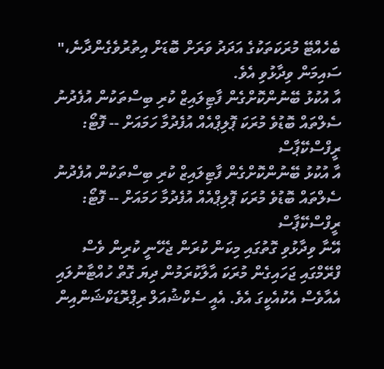ބެހެއްޓޭ މުރަކަތަކުގެ އަދަދު ވަރަށް ބޮޑަށް އިތުރުވެގެންދާނެ،" ސައިމަން ވިދާޅުވި އެވެ.
އާ އުކުޅު ބޭނުންކޮށްގެން ފާޓިލައިޒް ކުރި ބިސްތަކުން އުފެދުނު ސެލްތައް ބޮޑުވެ މުރަކަ ޕޮލިޕްއެއް އުފެދުމާ ހަމައަށް -- ފޮޓޯ: ރީފްސްކޭޕާސް
އާ އުކުޅު ބޭނުންކޮށްގެން ފާޓިލައިޒް ކުރި ބިސްތަކުން އުފެދުނު ސެލްތައް ބޮޑުވެ މުރަކަ ޕޮލިޕްއެއް އުފެދުމާ ހަމައަށް -- ފޮޓޯ: ރީފްސްކޭޕާސް
އޭނާ ވިދާޅުވި ގޮތުގައި މިކަން ކުރަން ޖެހޭނީ ކުރިން ވެސް ފްރޭމްގައި ޖަހައިގެން މުރަކަ އާލާކުރަމުން ދިޔަ ގޮތް ހުއްޓާނުލައި އެއާވެސް އެކުއެކީގަ އެވެ. އެއީ ސެކްޝުއަލް ރިޕްރޮޑަކްޝަންއިން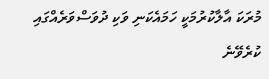މުރަކަ އާލާކުރުމަކީ ހަމައެކަނި ވަކި ދުވަސްވަރެއްގައި ކުރެވޭނެ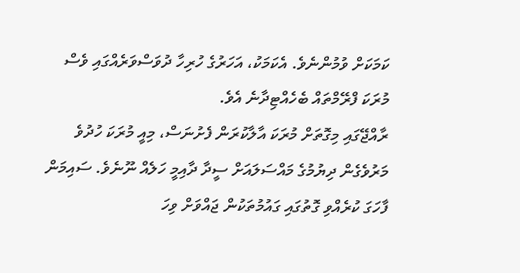ކަމަކަށް ވުމުންނެވެ. އެކަމަކު، އަހަރުގެ ހުރިހާ ދުވަސްވަރެއްގައި ވެސް މުރަކަ ފްރޭމްތައް ބެހެއްޓިދާނެ އެވެ.
ރާއްޖޭގައި މިގޮތަށް މުރަކަ އާލާކުރަން ފެށުނަސް، މިއީ މުރަކަ ހުދުވެ މަރުވެގެން ދިޔުމުގެ މައްސަލައަށް ސީދާ ދާއިމީ ހަލެއް ނޫނެވެ. ސައިމަން ފާހަގަ ކުރެއްވި ގޮތުގައި ގައުމުތަކުން ޖައްވަށް ވިހަ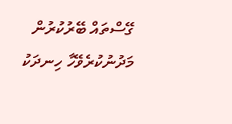ގޭސްތައް ބޭރުކުރުން މަދުނުކުރެވޭހާ ހިނދަކު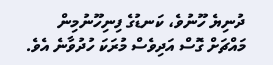ދުނިޔެ ހޫނުވެ، ކަނޑުގެ ފިނިހޫނުމިން މައްޗަށް ގޮސް އަދިވެސް މުރަކަ ހުދުވާނެ އެވެ.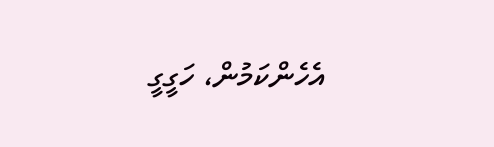އެހެންކަމުން، ހަގީގީ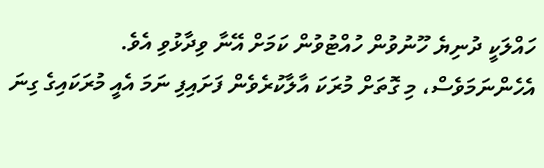ހައްލަކީ ދުނިޔެ ހޫނުވުން ހުއްޓުވުން ކަމަށް އޭނާ ވިދާޅުވި އެވެ. އެހެންނަމަވެސް، މި ގޮތަށް މުރަކަ އާލާކުރެވެން ފަށައިފި ނަމަ އެއީ މުރަކައިގެ ގިނަ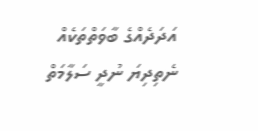އަދަދެއްގެ ބާވަތްތަކެއް ނެތިދިޔަ ނުދީ ސަލާމަތް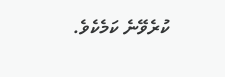ކުރެވޭނެ ކަމެކެވެ.